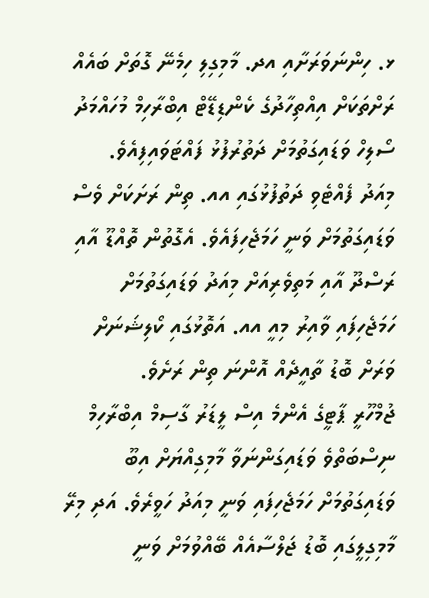ޅ. ހިންނަވަރަށާއި އދ. މާމިގިލި ހިމެނޭ ގޮތަށް ބައެއް ރަށްތަކަށް އިއްތިހާދުގެ ކެންޑިޑޭޓް އިބްރާހިމް މުހައްމަދު ސޯލިހް ވަޑައިގަތުމަށް ދަތުރުފުޅު ފައްޓަވައިފިއެވެ.
މިއަދު ފެއްޓެވި ދަތުފުޅުގައި އއ. ތިން ރަށަކަށް ވެސް ވަޑައިގަތުމަށް ވަނީ ހަމަޖެހިފައެވެ. އެގޮތުން ތޮއްޑޫ އާއި ރަސްދޫ އާއި މަތިވެރިއަށް މިއަދު ވަޑައިގަތުމަށް ހަމަޖެހިފައި ވާއިރު މިއީ އއ. އަތޮޅުގައި ކޯލިޝަނަށް ވަރަށް ބޮޑު ތާއީދެއް އޮންނަ ތިން ރަށެވެ.
ޖުމްހޫރީ ޕާޓީގެ އެންމެ އިސް ލީޑަރު ގާސިމް އިބްރާހިމް ނިސްބަތްވެ ވަޑައިގަންނަވާ މާމިގިއްޔަށް އިބޫ ވަޑައިގަތުމަށް ހަމަޖެހިފައި ވަނީ މިއަދު ހަވީރެވެ. އަދި މިރޭ މާމިގިލީގައި ބޮޑު ޖަލްސާއެއް ބޭއްވުމަށް ވަނީ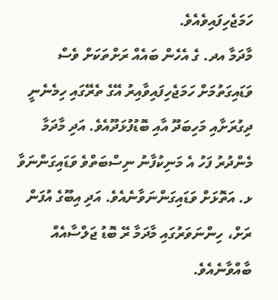ހަމަޖެހިފައިވެއެވެ.
މާދަމާ އދ. ގެ އެހެން ބައެއް ރަށްތަކަށް ވެސް ވަޑައިގަތުމަށް ހަމަޖެހިފައިވާއިރު އޭގެ ތެރޭގައި ހިމެނެނީ ދިގުރަށާއި މަހިބަދޫ އާއި ބޮޑުފުޅަދޫއެވެ. އަދި މާދަމާ މެންދުރު ފަހު އެ މަނިކުފާނު ނިސްބަތްވެ ވަޑައިގަންނަވާ ޅ. އަތޮޅަށް ވަޑައިގަންނަވާނެއެވެ. އަދި އިބޫގެ އުފަން ރަށް، ހިންނަވަރުގައި މާދަމާ ރޭ ބޮޑު ޖަލްސާއެއް ބާއްވާނެއެވެ.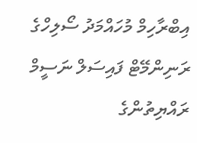އިބްރާހިމް މުހައްމަދު ސޯލިހްގެ ރަނިންމޭޓް ފައިސަލް ނަސީމް ރައްޔިތުންގެ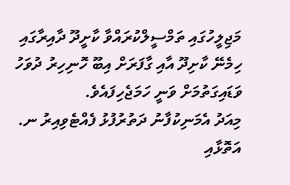މަޖިލީހުގައި ތަމްސީލްކުރައްވާ ކާށީދޫ ދާއިރާގައި ހިމެނޭ ކާށިދޫ އާއި ގާފަރަށް އިބޫ ހޮނިހިރު ދުވަހު ވަޑައިގަތުމަށް ވަނީ ހަމަޖެހިފައެވެ.
މިއަދު އެމަނިކުފާނު ދަތުރުފުޅު ފެއްޓެވިއިރު ނ. އަތޮޅާއި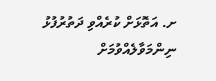ށ. އަތޮޅަށް ކުރެއްވި ދަތުރުފުޅު ނިންމަވާލެއްވުމަށް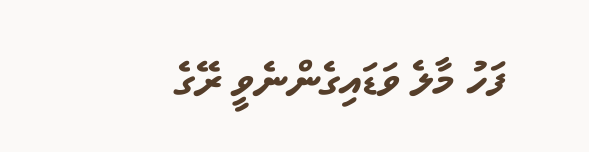ފަހު މާލެ ވަޑައިގެންނެވީ ރޭގެ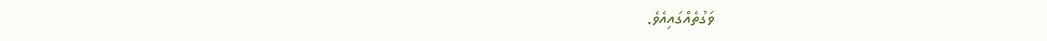ވަގުތެއްގައިއެވެ.